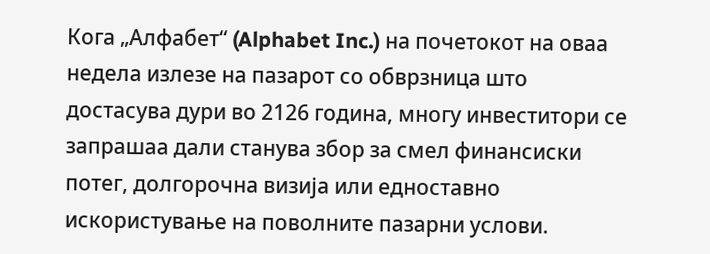Кога „Алфабет“ (Alphabet Inc.) на почетокот на оваа недела излезе на пазарот со обврзница што достасува дури во 2126 година, многу инвеститори се запрашаа дали станува збор за смел финансиски потег, долгорочна визија или едноставно искористување на поволните пазарни услови.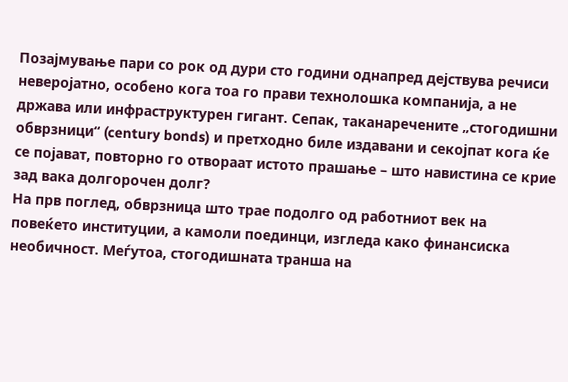Позајмување пари со рок од дури сто години однапред дејствува речиси неверојатно, особено кога тоа го прави технолошка компанија, а не држава или инфраструктурен гигант. Сепак, таканаречените „стогодишни обврзници“ (century bonds) и претходно биле издавани и секојпат кога ќе се појават, повторно го отвораат истото прашање – што навистина се крие зад вака долгорочен долг?
На прв поглед, обврзница што трае подолго од работниот век на повеќето институции, а камоли поединци, изгледа како финансиска необичност. Меѓутоа, стогодишната транша на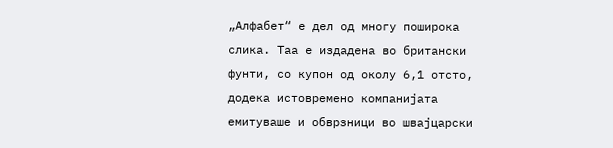„Алфабет“ е дел од многу поширока слика. Таа е издадена во британски фунти, со купон од околу 6,1 отсто, додека истовремено компанијата емитуваше и обврзници во швајцарски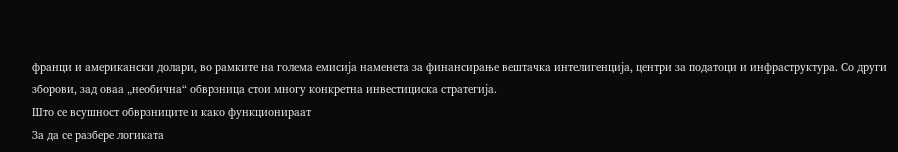франци и американски долари, во рамките на голема емисија наменета за финансирање вештачка интелигенција, центри за податоци и инфраструктура. Со други зборови, зад оваа „необична“ обврзница стои многу конкретна инвестициска стратегија.
Што се всушност обврзниците и како функционираат
За да се разбере логиката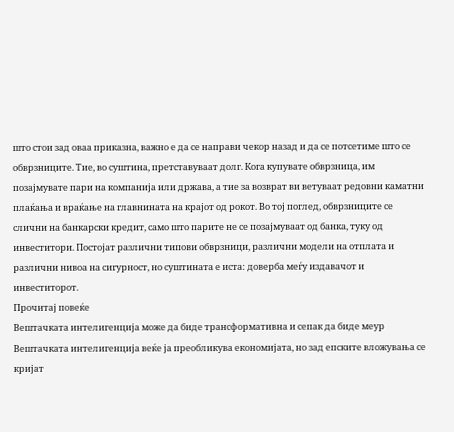што стои зад оваа приказна, важно е да се направи чекор назад и да се потсетиме што се обврзниците. Тие, во суштина, претставуваат долг. Кога купувате обврзница, им позајмувате пари на компанија или држава, а тие за возврат ви ветуваат редовни каматни плаќања и враќање на главнината на крајот од рокот. Во тој поглед, обврзниците се слични на банкарски кредит, само што парите не се позајмуваат од банка, туку од инвеститори. Постојат различни типови обврзници, различни модели на отплата и различни нивоа на сигурност, но суштината е иста: доверба меѓу издавачот и инвеститорот.
Прочитај повеќе
Вештачката интелигенција може да биде трансформативна и сепак да биде меур
Вештачката интелигенција веќе ја преобликува економијата, но зад епските вложувања се кријат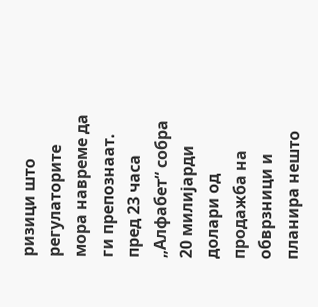ризици што регулаторите мора навреме да ги препознаат.
пред 23 часа
„Алфабет“ собра 20 милијарди долари од продажба на обврзници и планира нешто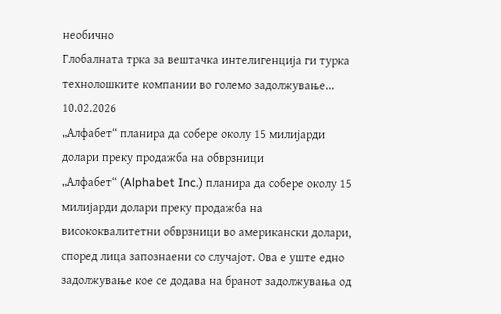необично
Глобалната трка за вештачка интелигенција ги турка технолошките компании во големо задолжување...
10.02.2026
„Алфабет“ планира да собере околу 15 милијарди долари преку продажба на обврзници
„Алфабет“ (Alphabet Inc.) планира да собере околу 15 милијарди долари преку продажба на висококвалитетни обврзници во американски долари, според лица запознаени со случајот. Ова е уште едно задолжување кое се додава на бранот задолжувања од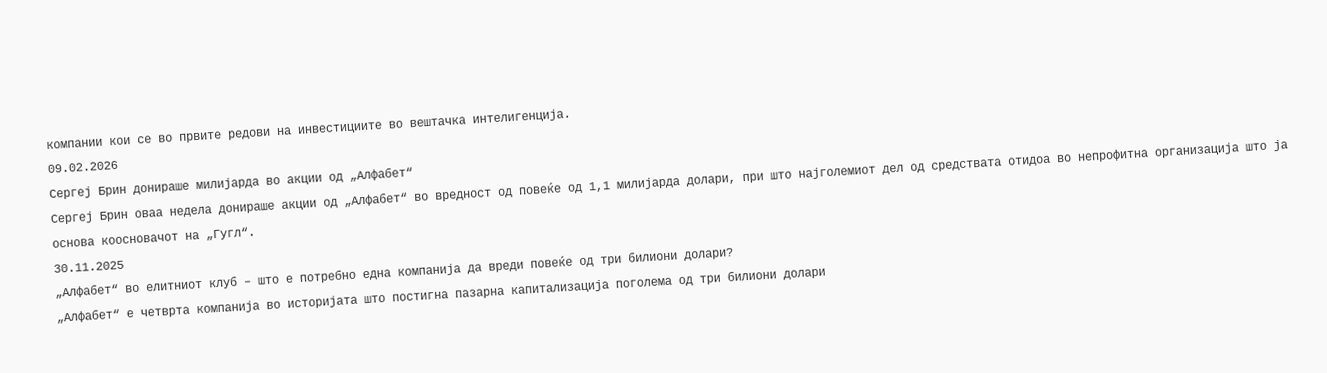компании кои се во првите редови на инвестициите во вештачка интелигенција.
09.02.2026
Сергеј Брин донираше милијарда во акции од „Алфабет“
Сергеј Брин оваа недела донираше акции од „Алфабет“ во вредност од повеќе од 1,1 милијарда долари, при што најголемиот дел од средствата отидоа во непрофитна организација што ја основа коосновачот на „Гугл“.
30.11.2025
„Алфабет“ во елитниот клуб – што е потребно една компанија да вреди повеќе од три билиони долари?
„Алфабет“ е четврта компанија во историјата што постигна пазарна капитализација поголема од три билиони долари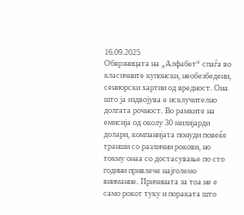16.09.2025
Обврзницата на „Алфабет“ спаѓа во класичните купонски, необезбедени, сениорски хартии од вредност. Она што ја издвојува е исклучително долгата рочност. Во рамките на емисија од околу 30 милијарди долари, компанијата понуди повеќе транши со различни рокови, но токму онаа со достасување по сто години привлече најголемо внимание. Причината за тоа не е само рокот туку и пораката што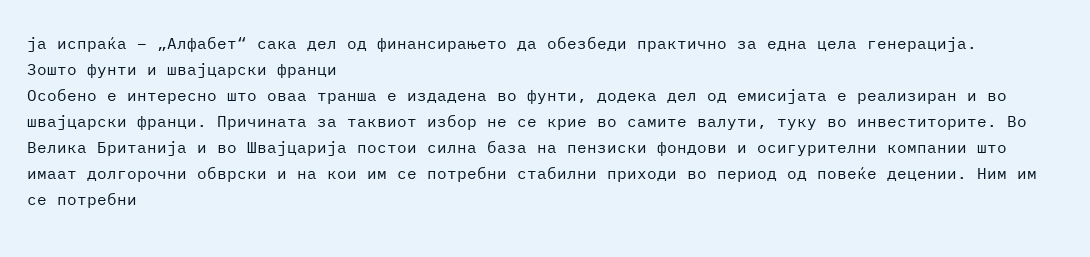ја испраќа – „Алфабет“ сака дел од финансирањето да обезбеди практично за една цела генерација.
Зошто фунти и швајцарски франци
Особено е интересно што оваа транша е издадена во фунти, додека дел од емисијата е реализиран и во швајцарски франци. Причината за таквиот избор не се крие во самите валути, туку во инвеститорите. Во Велика Британија и во Швајцарија постои силна база на пензиски фондови и осигурителни компании што имаат долгорочни обврски и на кои им се потребни стабилни приходи во период од повеќе децении. Ним им се потребни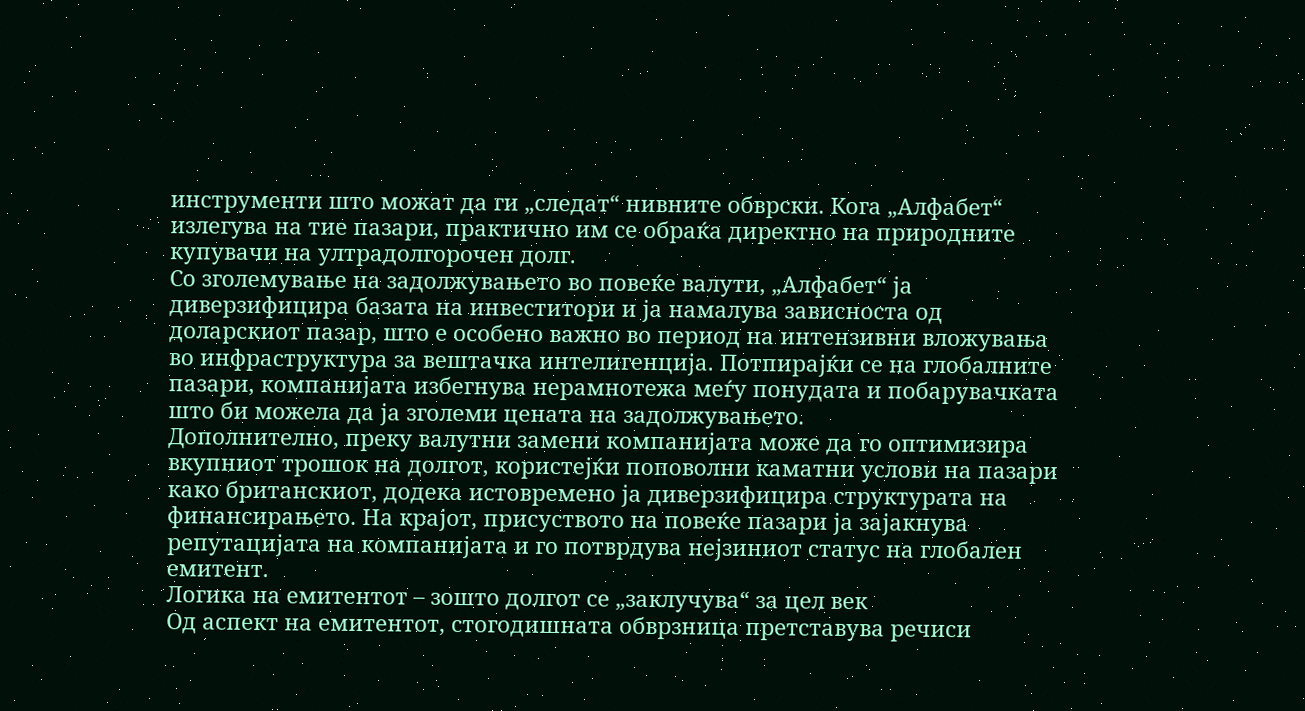инструменти што можат да ги „следат“ нивните обврски. Кога „Алфабет“ излегува на тие пазари, практично им се обраќа директно на природните купувачи на ултрадолгорочен долг.
Со зголемување на задолжувањето во повеќе валути, „Алфабет“ ја диверзифицира базата на инвеститори и ја намалува зависноста од доларскиот пазар, што е особено важно во период на интензивни вложувања во инфраструктура за вештачка интелигенција. Потпирајќи се на глобалните пазари, компанијата избегнува нерамнотежа меѓу понудата и побарувачката што би можела да ја зголеми цената на задолжувањето.
Дополнително, преку валутни замени компанијата може да го оптимизира вкупниот трошок на долгот, користејќи поповолни каматни услови на пазари како британскиот, додека истовремено ја диверзифицира структурата на финансирањето. На крајот, присуството на повеќе пазари ја зајакнува репутацијата на компанијата и го потврдува нејзиниот статус на глобален емитент.
Логика на емитентот – зошто долгот се „заклучува“ за цел век
Од аспект на емитентот, стогодишната обврзница претставува речиси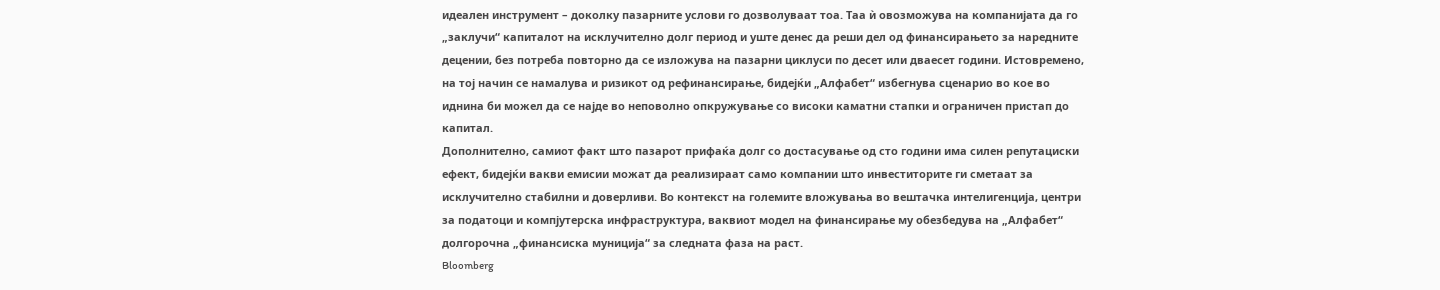идеален инструмент – доколку пазарните услови го дозволуваат тоа. Таа ѝ овозможува на компанијата да го „заклучи“ капиталот на исклучително долг период и уште денес да реши дел од финансирањето за наредните децении, без потреба повторно да се изложува на пазарни циклуси по десет или дваесет години. Истовремено, на тој начин се намалува и ризикот од рефинансирање, бидејќи „Алфабет“ избегнува сценарио во кое во иднина би можел да се најде во неповолно опкружување со високи каматни стапки и ограничен пристап до капитал.
Дополнително, самиот факт што пазарот прифаќа долг со достасување од сто години има силен репутациски ефект, бидејќи вакви емисии можат да реализираат само компании што инвеститорите ги сметаат за исклучително стабилни и доверливи. Во контекст на големите вложувања во вештачка интелигенција, центри за податоци и компјутерска инфраструктура, ваквиот модел на финансирање му обезбедува на „Алфабет“ долгорочна „финансиска муниција“ за следната фаза на раст.
Bloomberg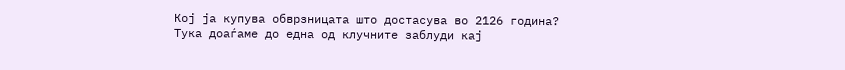Кој ја купува обврзницата што достасува во 2126 година?
Тука доаѓаме до една од клучните заблуди кај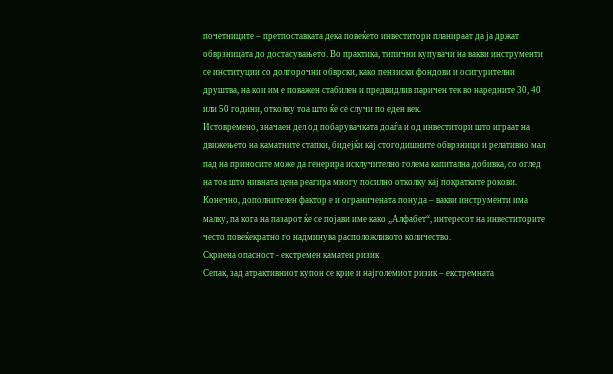почетниците – претпоставката дека повеќето инвеститори планираат да ја држат обврзницата до достасувањето. Во практика, типични купувачи на вакви инструменти се институции со долгорочни обврски, како пензиски фондови и осигурителни друштва, на кои им е поважен стабилен и предвидлив паричен тек во наредните 30, 40 или 50 години, отколку тоа што ќе се случи по еден век.
Истовремено, значаен дел од побарувачката доаѓа и од инвеститори што играат на движењето на каматните стапки, бидејќи кај стогодишните обврзници и релативно мал пад на приносите може да генерира исклучително голема капитална добивка, со оглед на тоа што нивната цена реагира многу посилно отколку кај пократките рокови. Конечно, дополнителен фактор е и ограничената понуда – вакви инструменти има малку, па кога на пазарот ќе се појави име како „Алфабет“, интересот на инвеститорите често повеќекратно го надминува расположливото количество.
Скриена опасност - екстремен каматен ризик
Сепак, зад атрактивниот купон се крие и најголемиот ризик – екстремната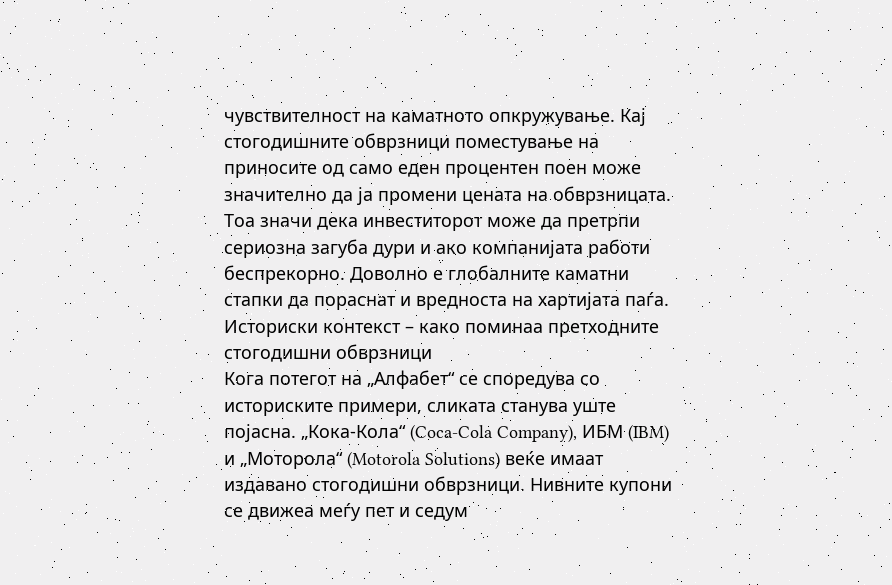чувствителност на каматното опкружување. Кај стогодишните обврзници поместување на приносите од само еден процентен поен може значително да ја промени цената на обврзницата. Тоа значи дека инвеститорот може да претрпи сериозна загуба дури и ако компанијата работи беспрекорно. Доволно е глобалните каматни стапки да пораснат и вредноста на хартијата паѓа.
Историски контекст – како поминаа претходните стогодишни обврзници
Кога потегот на „Алфабет“ се споредува со историските примери, сликата станува уште појасна. „Кока-Кола“ (Coca-Cola Company), ИБМ (IBM) и „Моторола“ (Motorola Solutions) веќе имаат издавано стогодишни обврзници. Нивните купони се движеа меѓу пет и седум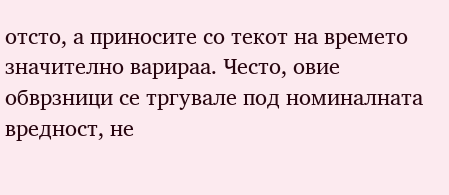отсто, а приносите со текот на времето значително варираа. Често, овие обврзници се тргувале под номиналната вредност, не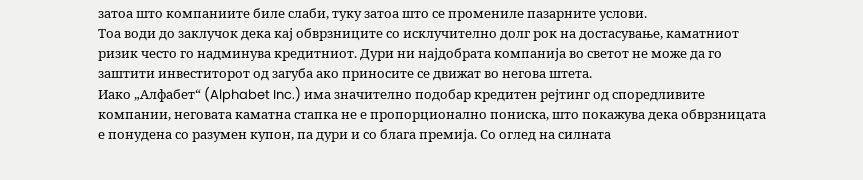затоа што компаниите биле слаби, туку затоа што се промениле пазарните услови.
Тоа води до заклучок дека кај обврзниците со исклучително долг рок на достасување, каматниот ризик често го надминува кредитниот. Дури ни најдобрата компанија во светот не може да го заштити инвеститорот од загуба ако приносите се движат во негова штета.
Иако „Алфабет“ (Alphabet Inc.) има значително подобар кредитен рејтинг од споредливите компании, неговата каматна стапка не е пропорционално пониска, што покажува дека обврзницата е понудена со разумен купон, па дури и со блага премија. Со оглед на силната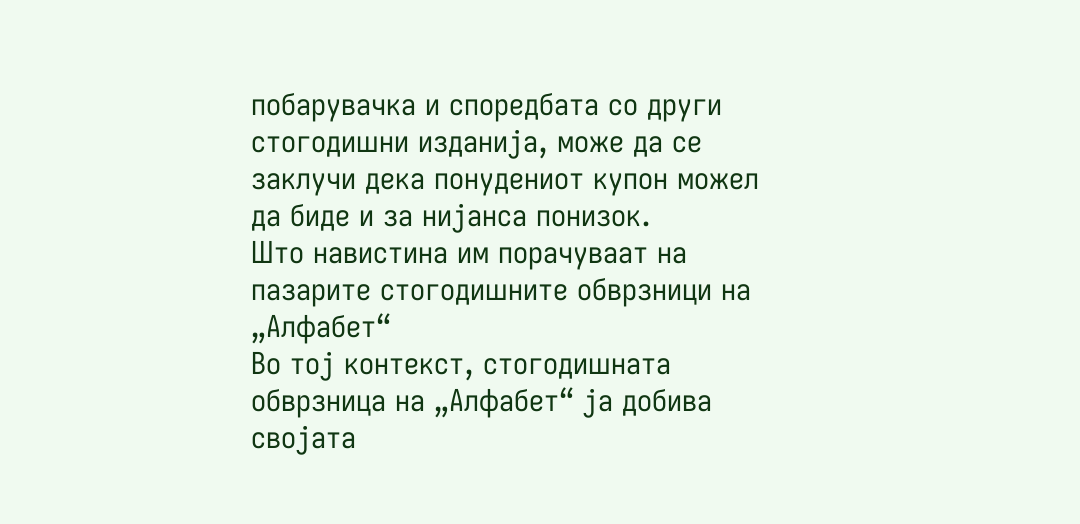побарувачка и споредбата со други стогодишни изданија, може да се заклучи дека понудениот купон можел да биде и за нијанса понизок.
Што навистина им порачуваат на пазарите стогодишните обврзници на „Алфабет“
Во тој контекст, стогодишната обврзница на „Алфабет“ ја добива својата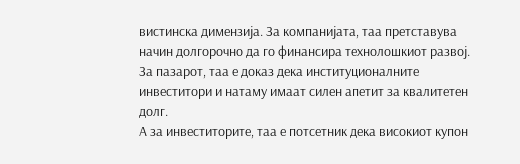вистинска димензија. За компанијата, таа претставува начин долгорочно да го финансира технолошкиот развој. За пазарот, таа е доказ дека институционалните инвеститори и натаму имаат силен апетит за квалитетен долг.
А за инвеститорите, таа е потсетник дека високиот купон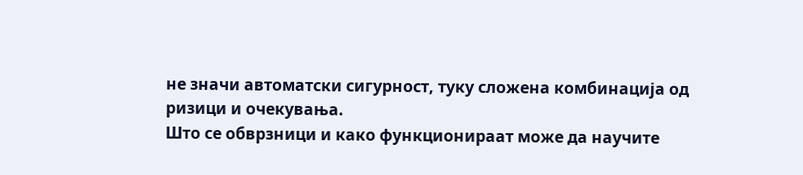не значи автоматски сигурност, туку сложена комбинација од ризици и очекувања.
Што се обврзници и како функционираат може да научите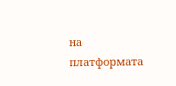на платформата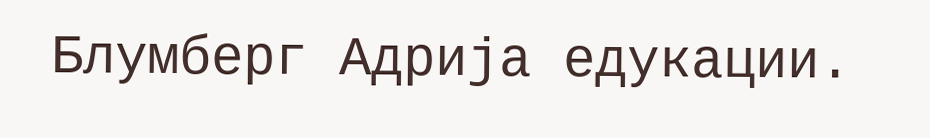Блумберг Адрија едукации.